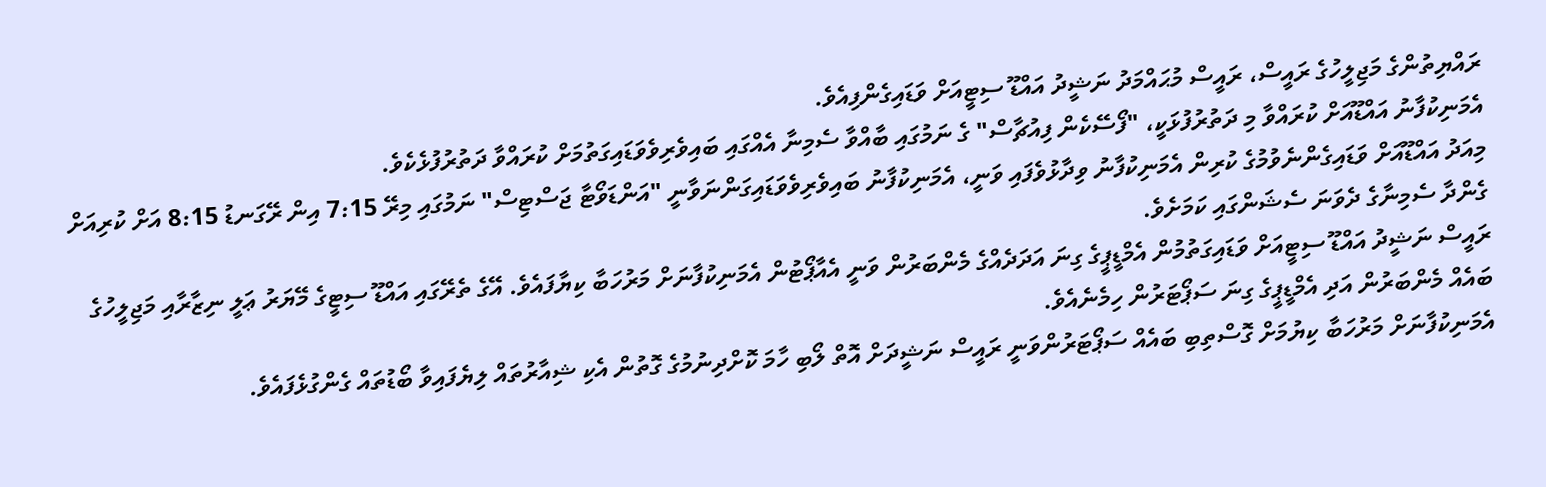ރައްޔިތުންގެ މަޖިލީހުގެ ރައީސް، ރައީސް މުޙައްމަދު ނަޝީދު އައްޑޫ ސިޓީއަށް ވަޑައިގެންފިއެވެ.
އެމަނިކުފާނު އައްޑޫއަށް ކުރައްވާ މި ދަތުރުފުޅަކީ، "ފޯސޭކެން ފިއުޗާސް" ގެ ނަމުގައި ބާއްވާ ސެމިނާ އެއްގައި ބައިވެރިވެވަޑައިގަތުމަށް ކުރައްވާ ދަތުރުފުޅެކެވެ.
މިއަދު އައްޑޫއަށް ވަޑައިގެންނެވުމުގެ ކުރިން އެމަނިކުފާނު ވިދާޅުވެފައި ވަނީ، އެމަނިކުފާނު ބައިވެރިވެވަޑައިގަންނަވާނީ "އަންޑަވޯޓާ ޖަސްޓިސް" ނަމުގައި މިރޭ 7:15 އިން ރޭގަނޑު 8:15 އަށް ކުރިއަށް ގެންދާ ސެމިނާގެ ދެވަނަ ސެޝަންގައި ކަމަށެވެ.
ރައީސް ނަޝީދު އައްޑޫ ސިޓީއަށް ވަޑައިގަތުމުން އެމްޑީޕީގެ ގިނަ އަދަދެއްގެ މެންބަރުން ވަނީ އެއާޕޯޓުން އެމަނިކުފާނަށް މަރުހަބާ ކިޔާފައެވެ. އޭގެ ތެރޭގައި އައްޑޫ ސިޓީގެ މޭޔަރު ޢަލީ ނިޒާރާއި މަޖިލީހުގެ ބައެއް މެންބަރުން އަދި އެމްޑީޕީގެ ގިނަ ސަޕޯޓަރުން ހިމެނެއެވެ.
އެމަނިކުފާނަށް މަރުހަބާ ކިޔުމަށް ގޮސްތިބި ބައެއް ސަޕޯޓަރުންވަނީ ރައީސް ނަޝީދަށް އޮތް ލޯބި ހާމަ ކޮށްދިނުމުގެ ގޮތުން އެކި ޝިއާރުތައް ލިޔެފައިވާ ބޯޑުތައް ގެންގުޅެފައެވެ.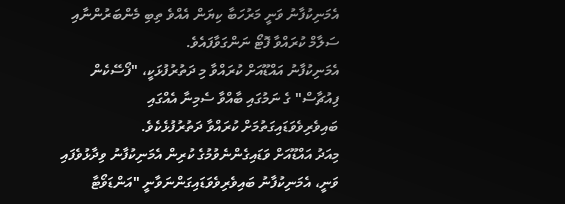އެމަނިކުފާނު ވަނީ މަރުހަބާ ކިޔަން އެއްވެ ތިބި މެންބަރުންނާއި ސަލާމް ކުރައްވާ ފޮޓޯ ނަންގަވާފައެވެ.
އެމަނިކުފާނު އައްޑޫއަށް ކުރައްވާ މި ދަތުރުފުޅަކީ، "ފޯސޭކެން ފިއުޗާސް" ގެ ނަމުގައި ބާއްވާ ސެމިނާ އެއްގައި ބައިވެރިވެވަޑައިގަތުމަށް ކުރައްވާ ދަތުރުފުޅެކެވެ.
މިއަދު އައްޑޫއަށް ވަޑައިގެންނެވުމުގެ ކުރިން އެމަނިކުފާނު ވިދާޅުވެފައި ވަނީ، އެމަނިކުފާނު ބައިވެރިވެވަޑައިގަންނަވާނީ "އަންޑަވޯޓާ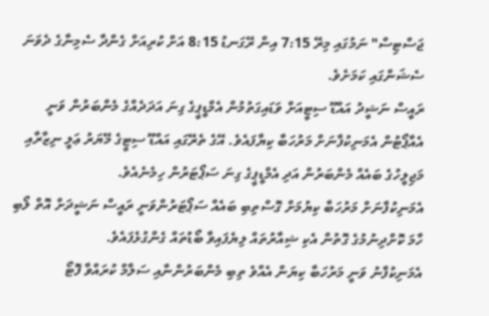ޖަސްޓިސް" ނަމުގައި މިރޭ 7:15 އިން ރޭގަނޑު 8:15 އަށް ކުރިއަށް ގެންދާ ސެމިނާގެ ދެވަނަ ސެޝަންގައި ކަމަށެވެ.
ރައީސް ނަޝީދު އައްޑޫ ސިޓީއަށް ވަޑައިގަތުމުން އެމްޑީޕީގެ ގިނަ އަދަދެއްގެ މެންބަރުން ވަނީ އެއާޕޯޓުން އެމަނިކުފާނަށް މަރުހަބާ ކިޔާފައެވެ. އޭގެ ތެރޭގައި އައްޑޫ ސިޓީގެ މޭޔަރު ޢަލީ ނިޒާރާއި މަޖިލީހުގެ ބައެއް މެންބަރުން އަދި އެމްޑީޕީގެ ގިނަ ސަޕޯޓަރުން ހިމެނެއެވެ.
އެމަނިކުފާނަށް މަރުހަބާ ކިޔުމަށް ގޮސްތިބި ބައެއް ސަޕޯޓަރުންވަނީ ރައީސް ނަޝީދަށް އޮތް ލޯބި ހާމަ ކޮށްދިނުމުގެ ގޮތުން އެކި ޝިއާރުތައް ލިޔެފައިވާ ބޯޑުތައް ގެންގުޅެފައެވެ.
އެމަނިކުފާނު ވަނީ މަރުހަބާ ކިޔަން އެއްވެ ތިބި މެންބަރުންނާއި ސަލާމް ކުރައްވާ ފޮޓޯ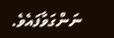ނަންގަވާފައެވެ.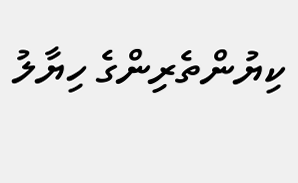ކިޔުންތެރިންގެ ހިޔާލު